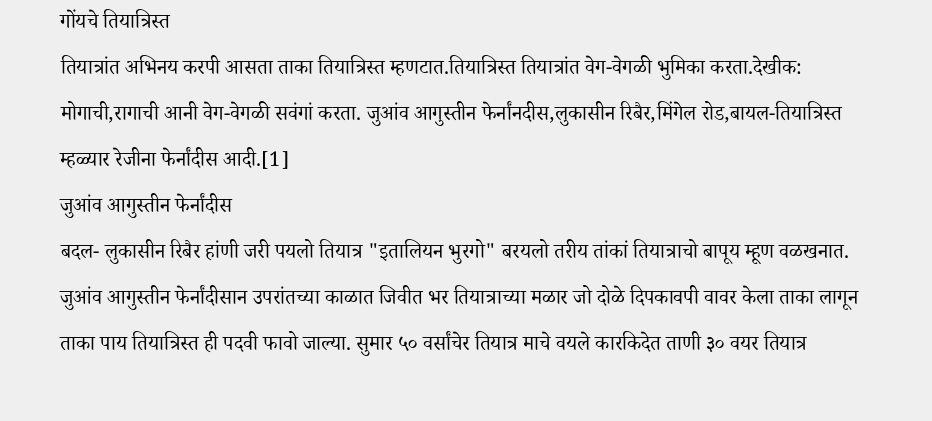गोंयचे तियात्रिस्त
तियात्रांत अभिनय करपी आसता ताका तियात्रिस्त म्हणटात.तियात्रिस्त तियात्रांत वेग-वेगळी भुमिका करता.देखीक: मोगाची,रागाची आनी वेग-वेगळी सवंगां करता. जुआंव आगुस्तीन फेर्नांनदीस,लुकासीन रिबैर,मिंगेल रोड,बायल-तियात्रिस्त म्हळ्यार रेजीना फेर्नांदीस आदी.[1]
जुआंव आगुस्तीन फेर्नांदीस
बदल- लुकासीन रिबैर हांणी जरी पयलो तियात्र "इतालियन भुरगो" बरयलो तरीय तांकां तियात्राचो बापूय म्हूण वळखनात. जुआंव आगुस्तीन फेर्नांदीसान उपरांतच्या काळात जिवीत भर तियात्राच्या मळार जो दोळे दिपकावपी वावर केला ताका लागून ताका पाय तियात्रिस्त ही पदवी फावो जाल्या. सुमार ५० वर्सांचेर तियात्र माचे वयले कारकिदेत ताणी ३० वयर तियात्र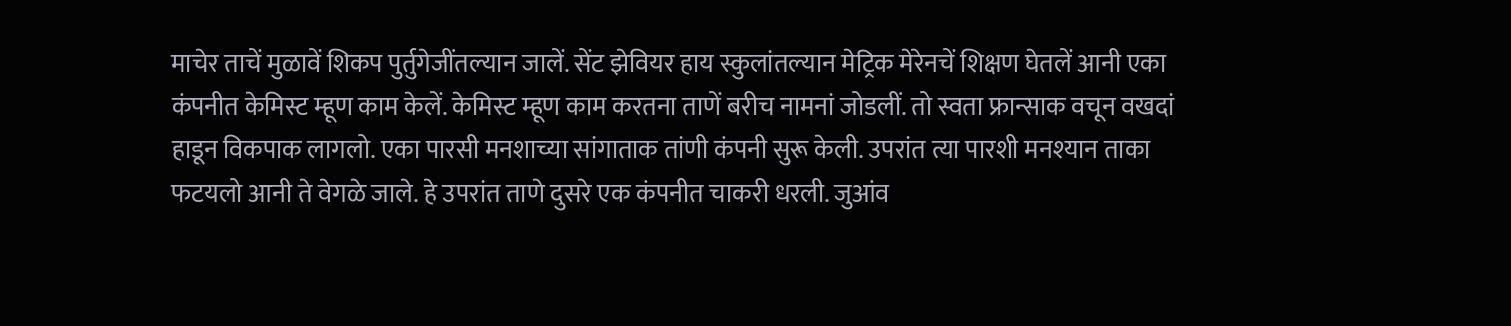माचेर ताचें मुळावें शिकप पुर्तुगेजींतल्यान जालें. सेंट झेवियर हाय स्कुलांतल्यान मेट्रिक मेरेनचें शिक्षण घेतलें आनी एका कंपनीत केमिस्ट म्हूण काम केलें. केमिस्ट म्हूण काम करतना ताणें बरीच नामनां जोडलीं. तो स्वता फ्रान्साक वचून वखदां हाडून विकपाक लागलो. एका पारसी मनशाच्या सांगाताक तांणी कंपनी सुरू केली. उपरांत त्या पारशी मनश्यान ताका फटयलो आनी ते वेगळे जाले. हे उपरांत ताणे दुसरे एक कंपनीत चाकरी धरली. जुआंव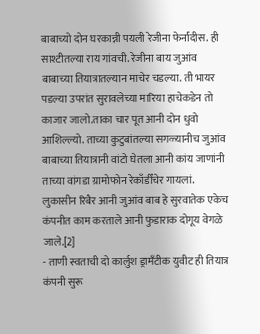बाबाच्यो दोन घरकान्नी पयली रेजीना फेर्नांदीस. ही साश्टीतल्या राय गांवची. रेजीना बाय जुआंव बाबाच्या तियात्रातल्यान माचेर चडल्या. ती भायर पडल्या उपरांत सुरावलेच्या मारिया हाचेकडेन तो काजार जालो.ताका चार पूत आनी दोन धुवो आशिल्ल्यो. ताच्या कुटुबांतल्या सगळ्यानीच जुआंव बाबाच्या तियात्रानी वांटो घेतला आनी कांय जाणांनी ताच्या वांगडा ग्रामोफोन रेकाँर्डींचेर गायलां. लुकासीन रिबैर आनी जुआंव बाब हे सुरवातेक एकेच कंपनीत काम करताले आनी फुडाराक दोगूय वेगळे जाले.[2]
- ताणी स्वताची दो कार्लुश ड्रामँटीक युवीट ही तियात्र कंपनी सुरू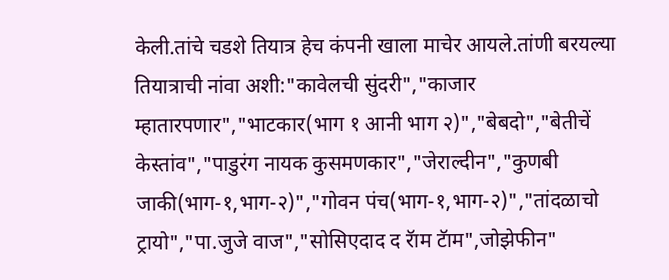केली.तांचे चडशे तियात्र हेच कंपनी खाला माचेर आयले.तांणी बरयल्या तियात्राची नांवा अशी:"कावेलची सुंदरी","काजार म्हातारपणार","भाटकार(भाग १ आनी भाग २)","बेबदो","बेतीचें केस्तांव","पाडुरंग नायक कुसमणकार","जेराल्दीन","कुणबी जाकी(भाग-१,भाग-२)","गोवन पंच(भाग-१,भाग-२)","तांदळाचो ट्रायो","पा.जुजे वाज","सोसिएदाद द रॅाम टॅाम",जोझेफीन"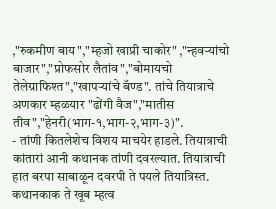,"रुकमीण बाय","म्हजो खाप्री चाकोर" ,"न्हवऱ्यांचो बाजार","प्रोफसोर लैतांव","बोमायचो तेलेग्राफिश्त","खापऱ्यांचे बॅण्ड". तांचे तियात्राचे अणकार म्हळयार "ढोंगी वैज","मातीस तीव","हेनरी(भाग-१,भाग-२,भाग-३)".
- तांणी कितलेशेच विशय माचयेर हाडले. तियात्राची कांतारां आनी कथानक तांणी दवरल्यात. तियात्राची हात बरपा साबाळून दवरपी ते पयले तियात्रिस्त. कथानकाक ते खूब म्हत्व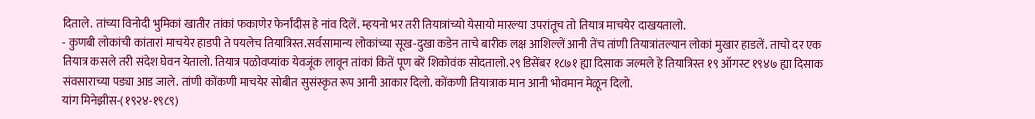दिताले. तांच्या विनोदी भुमिकां खातीर तांकां फकाणेर फेर्नांदीस हे नांव दिलें. म्हयनो भर तरी तियात्रांच्यो येसायो मारल्या उपरांतूच तो तियात्र माचयेर दाखयतालो.
- कुणबी लोकांची कांतारां माचयेर हाडपी ते पयलेच तियात्रिस्त.सर्वसामान्य लोकांच्या सूख-दुखा कडेन ताचे बारीक लक्ष आशिल्लें आनी तेंच तांणी तियात्रांतल्यान लोकां मुखार हाडलें. ताचो दर एक तियात्र कसले तरी संदेश घेवन येतालो. तियात्र पळोवप्यांक येवजूंक लावून तांकां कितें पूण बरें शिकोवंक सोदतालो.२९ डिसेंबर १८७१ ह्या दिसाक जल्मले हे तियात्रिस्त १९ ऑगस्ट १९४७ ह्या दिसाक संवसाराच्या पड्या आड जाले. तांणी कोंकणी माचयेर सोबीत सुसंस्कृत रूप आनी आकार दिलो. कोंकणी तियात्राक मान आनी भोवमान मेळून दिलो.
यांग मिनेझीस-(१९२४-१९८९)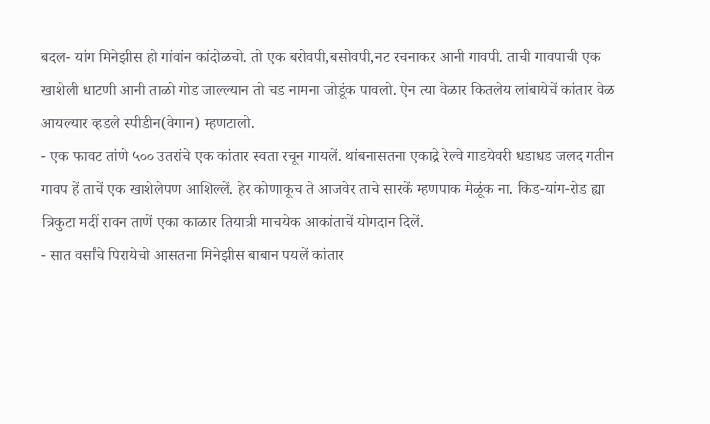बदल- यांग मिनेझीस हो गांवांन कांदोळचो. तो एक बरोवपी,बसोवपी,नट रचनाकर आनी गावपी. ताची गावपाची एक खाशेली धाटणी आनी ताळो गोड जाल्ल्यान तो चड नामना जोडूंक पावलो. ऐन त्या वेळार कितलेय लांबायेचें कांतार वेळ आयल्यार व्हडले स्पीडीन(वेगान) म्हणटालो.
- एक फावट तांणे ५०० उतरांचे एक कांतार स्वता रचून गायलें. थांबनासतना एकाद्रे रेल्वे गाडयेवरी धडाधड जलद गतीन गावप हें ताचें एक खाशेलेपण आशिल्लें. हेर कोणाकूच ते आजवेर ताचे सारकें म्हणपाक मेळूंक ना. किड-यांग-रोड ह्या त्रिकुटा मदीं रावन ताणें एका काळार तियात्री माचयेक आकांताचें योगदान दिलें.
- सात वर्सांचे पिरायेचो आसतना मिनेझीस बाबान पयलें कांतार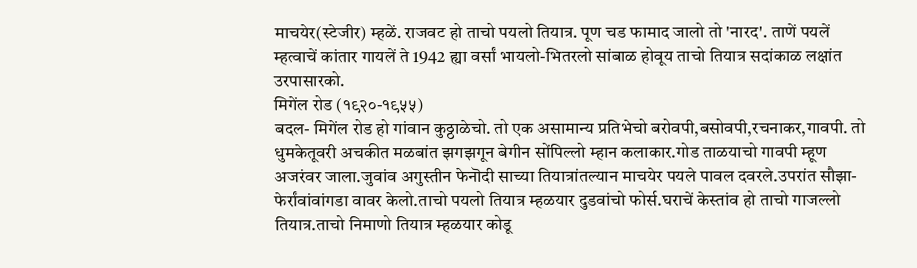माचयेर(स्टेजीर) म्हळें. राजवट हो ताचो पयलो तियात्र. पूण चड फामाद जालो तो 'नारद'. ताणें पयलें म्हत्वाचें कांतार गायलें ते 1942 ह्या वर्सां भायलो-भितरलो सांबाळ होवूय ताचो तियात्र सदांकाळ लक्षांत उरपासारको.
मिगेंल रोड (१९२०-१९५५)
बदल- मिगेंल रोड हो गांवान कुठ्ठाळेचो. तो एक असामान्य प्रतिभेचो बरोवपी,बसोवपी,रचनाकर,गावपी. तो धुमकेतूवरी अचकीत मळबांत झगझगून बेगीन सोंपिल्लो म्हान कलाकार.गोड ताळयाचो गावपी म्हूण अजरंवर जाला.जुवांव अगुस्तीन फेनॊदी साच्या तियात्रांतल्यान माचयेर पयले पावल दवरले.उपरांत सौझा-फेर्रांवांवांगडा वावर केलो.ताचो पयलो तियात्र म्हळयार दुडवांचो फोर्स.घराचें केस्तांव हो ताचो गाजल्लो तियात्र.ताचो निमाणो तियात्र म्हळयार कोडू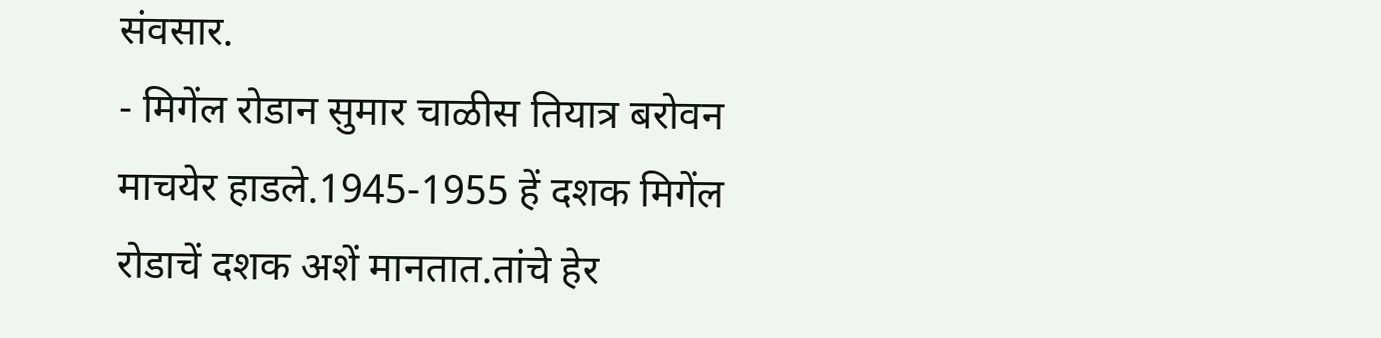संवसार.
- मिगेंल रोडान सुमार चाळीस तियात्र बरोवन माचयेर हाडले.1945-1955 हें दशक मिगेंल रोडाचें दशक अशें मानतात.तांचे हेर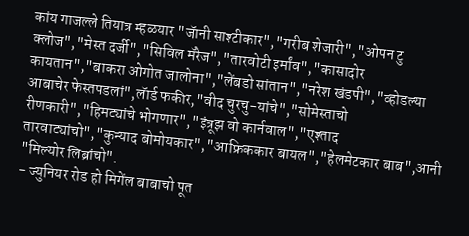कांय गाजल्ले तियात्र म्हळयार "जॅानी साश्टीकार","गरीब शेजारी","ओपन टु क्लोज","मेस्त दर्जी","सिविल मॅरेज","तारवोटी इर्मांव","कासादोर कायतान","बाकरा ओगोत जालोना","लेंबडो सांतान","नरेश खंडपी","व्होडल्या आबाचेर फेस्तपडलां",लॅार्ड फकीर,"वीद चुरचु-यांचे","सोमेस्ताचो रीणकारी","हिमट्यांचे भोगणार","इंत्रूझ वो कार्नवाल","एश्ताद तारवाट्यांचो","कुन्याद बोमोयकार","आफ्रिककार बायल","हेलमेटकार बाब",आनी "मिल्योर लिब्रांचो".
- ज्युनियर रोड हो मिगेंल बाबाचो पूत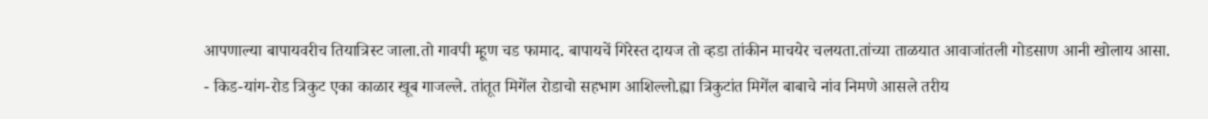आपणाल्या बापायवरीच तियात्रिस्ट जाला.तो गावपी म्हूण चड फामाद. बापायचें गिरेस्त दायज तो व्हडा तांकीन माचयेर चलयता.तांच्या ताळयात आवाजांतली गोडसाण आनी खोलाय आसा.
- किड-यांग-रोड त्रिकुट एका काळार खूब गाजल्ले. तांतूत मिगेंल रोडाचो सहभाग आशिल्लो.ह्या त्रिकुटांत मिगेंल बाबाचे नांव निमणे आसले तरीय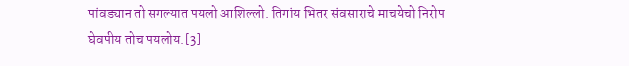पांवड्यान तो सगल्यात पयलो आशिल्लो. तिगांय भितर संवसाराचे माचयेचो निरोप घेवपीय तोच पयलोय.[3]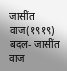जासींत वाज(१९१९)
बदल- जासींत वाज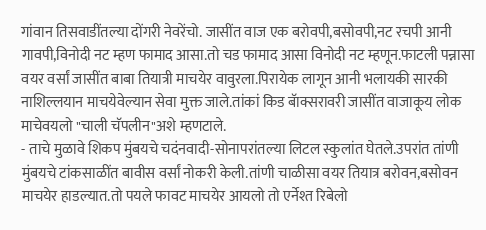गांवान तिसवाडींतल्या दोंगरी नेवरेंचो. जासींत वाज एक बरोवपी,बसोवपी,नट रचपी आनी गावपी,विनोदी नट म्हण फामाद आसा.तो चड फामाद आसा विनोदी नट म्हणून.फाटली पन्नासा वयर वर्सां जासींत बाबा तियात्री माचयेर वावुरला.पिरायेक लागून आनी भलायकी सारकी नाशिल्लयान माचयेवेल्यान सेवा मुक्त जाले.तांकां किड बॅाक्सरावरी जासींत वाजाकूय लोक माचेवयलो "चाली चॅपलीन"अशे म्हणटाले.
- ताचे मुळावे शिकप मुंबयचे चदंनवादी-सोनापरांतल्या लिटल स्कुलांत घेतले.उपरांत तांणी मुंबयचे टांकसाळींत बावीस वर्सां नोकरी केली.तांणी चाळीसा वयर तियात्र बरोवन,बसोवन माचयेर हाडल्यात.तो पयले फावट माचयेर आयलो तो एर्नेश्त रिबेलो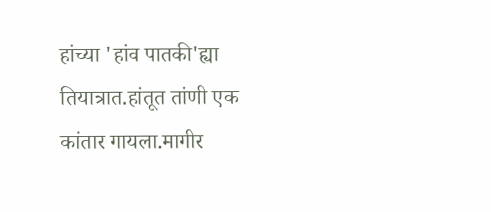हांच्या 'हांव पातकी'ह्या तियात्रात.हांतूत तांणी एक कांतार गायला.मागीर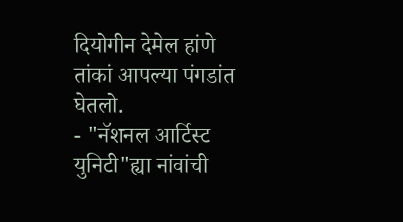दियोगीन देमेल हांणे तांकां आपल्या पंगडांत घेतलो.
- "नॅशनल आर्टिस्ट युनिटी"ह्या नांवांची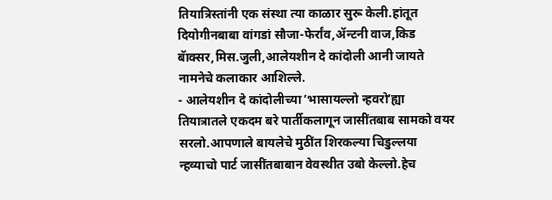तियात्रिस्तांनी एक संस्था त्या काळार सुरू केली.हांतूत दियोगीनबाबा वांगडां सौजा-फेर्रांव,ॲन्टनी वाज,किड बॅाक्सर,मिस.जुली,आलेयशीन दे कांदोली आनी जायते नामनेचे कलाकार आशिल्ले.
- आलेयशीन दे कांदोलीच्या ʹभासायल्लो न्हवरोʹह्या तियात्रातले एकदम बरे पार्तीकलागून जासींतबाब सामको वयर सरलो.आपणाले बायलेचे मुठींत शिरकल्या चिडुल्लया न्हव्याचो पार्ट जासींतबाबान वेवस्थीत उबो केल्लो.हेच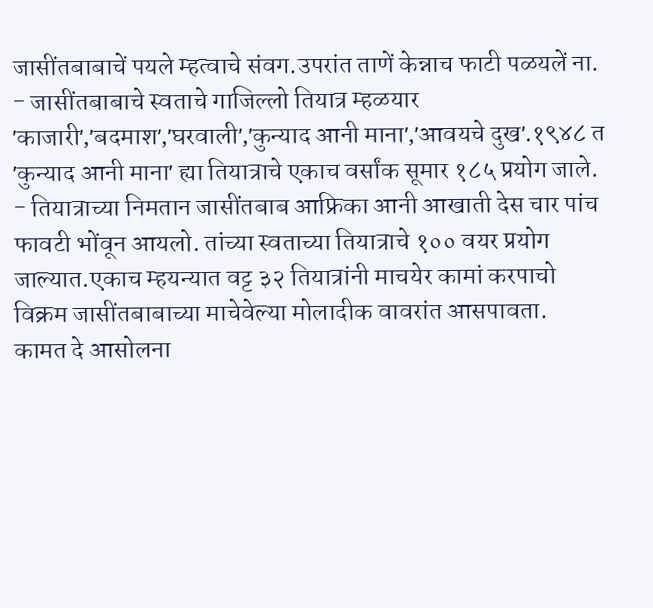जासींतबाबाचें पयले म्हत्वाचे संवग.उपरांत ताणें केन्नाच फाटी पळयलें ना.
- जासींतबाबाचे स्वताचे गाजिल्लो तियात्र म्हळयार ʹकाजारीʹ,ʹबदमाशʹ,ʹघरवालीʹ,ʹकुन्याद आनी मानाʹ,ʹआवयचे दुखʹ.१९४८ त ʹकुन्याद आनी मानाʹ ह्या तियात्राचे एकाच वर्सांक सूमार १८५ प्रयोग जाले.
- तियात्राच्या निमतान जासींतबाब आफ्रिका आनी आखाती देस चार पांच फावटी भोंवून आयलो. तांच्या स्वताच्या तियात्राचे १०० वयर प्रयोग जाल्यात.एकाच म्हयन्यात वट्ट ३२ तियात्रांनी माचयेर कामां करपाचो विक्रम जासींतबाबाच्या माचेवेल्या मोलादीक वावरांत आसपावता.
कामत दे आसोलना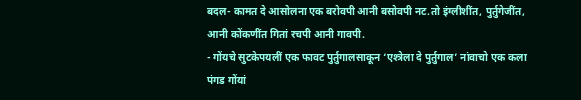बदल- कामत दे आसोलना एक बरोवपी आनी बसोवपी नट.तो इंग्लीशींत, पुर्तुगेजींत, आनी कोंकणींत गितां रचपी आनी गावपी.
- गोंयचे सुटकेपयलीं एक फावट पुर्तुगालसाकून ‘एश्त्रेला दे पुर्तुगाल’ नांवाचो एक कला पंगड गोंयां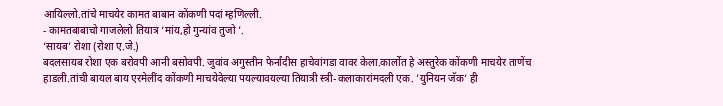आयिल्लो.तांचे माचयेर कामत बाबान कोंकणी पदां म्हणिल्ली.
- कामतबाबाचो गाजलेलो तियात्र ‘मांय,हो गुन्यांव तुजो ’.
‘सायब’ रोशा (रोशा ए.जे.)
बदलसायब रोशा एक बरोवपी आनी बसोवपी. जुवांव अगुस्तीन फेर्नांदीस हाचेवांगडा वावर केला.कार्लोत हे अस्तुरेक कोंकणी माचयेर ताणेंच हाडली.तांची बायल बाय एरमेलींद कोंकणी माचयेवेल्या पयल्यावयल्या तियात्री स्त्री-कलाकारांमदली एक. ’युनियन जॅक‘ ही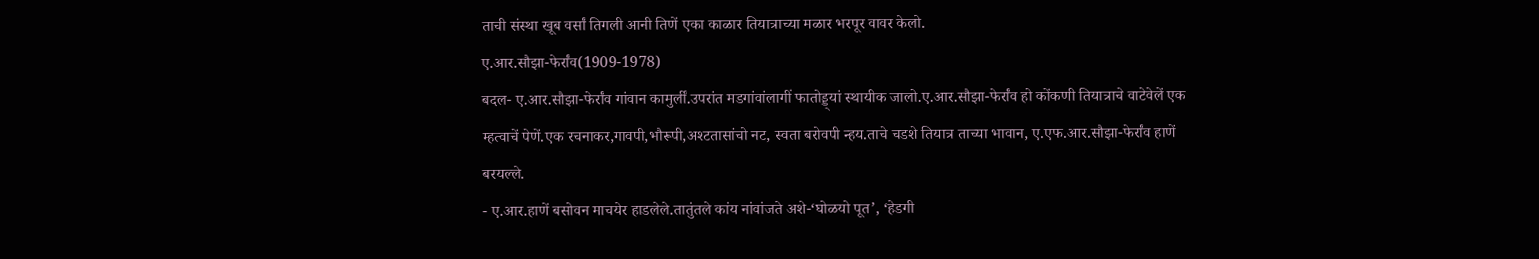ताची संस्था खूब वर्सां तिगली आनी तिणें एका काळार तियात्राच्या मळार भरपूर वावर केलो.
ए.आर.सौझा-फेर्रांव(1909-1978)
बदल- ए.आर.सौझा-फेर्रांव गांवान कामुर्लीं.उपरांत मडगांवांलागीं फातोड्ड्यां स्थायीक जालो.ए.आर.सौझा-फेर्रांव हो कोंकणी तियात्राचे वाटेवेलें एक म्हत्वाचें पेणें.एक रचनाकर,गावपी,भौरूपी,अश्टतासांचो नट, स्वता बरोवपी न्हय.ताचे चडशे तियात्र ताच्या भावान, ए.एफ.आर.सौझा-फेर्रांव हाणें बरयल्ले.
- ए.आर.हाणें बसोवन माचयेर हाडलेले.तातुंतले कांय नांवांजते अशे-‘घोळयो पूत’, ‘हेडगी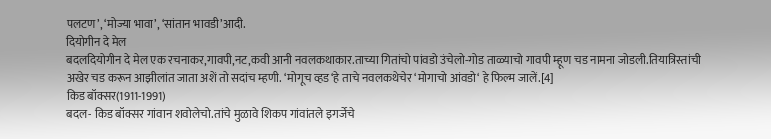पलटण’, ‘मोज्या भावा’, ‘सांतान भावडी’आदी.
दियोगीन दे मेल
बदलदियोगीन दे मेल एक रचनाकर,गावपी,नट,कवी आनी नवलकथाकार.ताच्या गितांचो पांवडो उंचेलो-गोड ताळ्याचो गावपी म्हूण चड नामना जोडली.तियात्रिस्तांची अखेर चड करून आझीलांत जाता अशें तो सदांच म्हणी. ‘मोगूच व्हड‘हे ताचे नवलकथेचेर ‘मोगाचो आंवडो‘ हे फिल्म जालें.[4]
किड बॉक्सर(1911-1991)
बदल- किड बॉक्सर गांवान शवोलेचो.तांचे मुळावे शिकप गांवांतले इगर्जेचे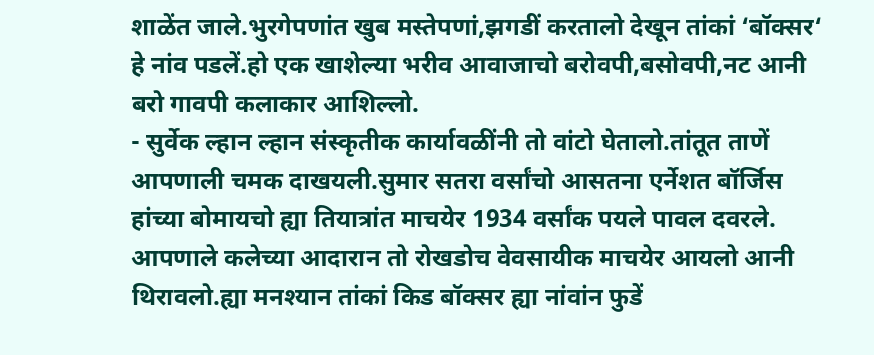शाळेंत जाले.भुरगेपणांत खुब मस्तेपणां,झगडीं करतालो देखून तांकां ‘बॉक्सर‘ हे नांव पडलें.हो एक खाशेल्या भरीव आवाजाचो बरोवपी,बसोवपी,नट आनी बरो गावपी कलाकार आशिल्लो.
- सुर्वेक ल्हान ल्हान संस्कृतीक कार्यावळींनी तो वांटो घेतालो.तांतूत ताणें आपणाली चमक दाखयली.सुमार सतरा वर्सांचो आसतना एर्नेशत बॉर्जिस हांच्या बोमायचो ह्या तियात्रांत माचयेर 1934 वर्सांक पयले पावल दवरले. आपणाले कलेच्या आदारान तो रोखडोच वेवसायीक माचयेर आयलो आनी थिरावलो.ह्या मनश्यान तांकां किड बॉक्सर ह्या नांवांन फुडें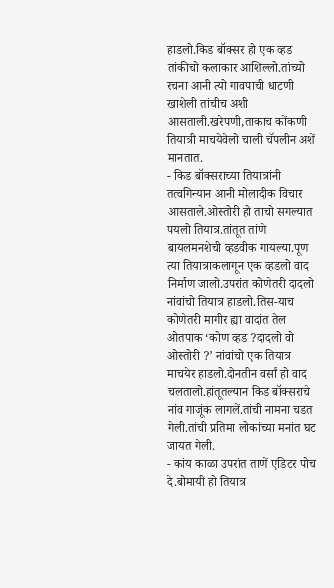हाडलो.किड बॉक्सर हो एक व्हड तांकीचो कलाकार आशिल्लो.तांच्यो रचना आनी त्यो गावपाची धाटणी खाशेली तांचीच अशी आसताली.खरेपणी,ताकाच कोंकणी तियात्री माचयेवेलो चाली चॅपलीन अशें मानतात.
- किड बॉक्सराच्या तियात्रांनी तत्वगिन्यान आनी मोलादीक विचार आसताले.ओस्तोरी हो ताचो सगल्यात पयलो तियात्र.तांतूत तांणे बायलमनशेची व्हडवीक गायल्या.पूण त्या तियात्राकलागून एक व्हडलो वाद निर्माण जालो.उपरांत कोणेतरी दादलो नांवांचो तियात्र हाडलो.तिस-याच कोणेतरी मागीर ह्या वादांत तेल ओतपाक ‘कोण व्हड ?दादलो वो ओस्तोरी ?’ नांवांचो एक तियात्र माचयेर हाडलो.दोनतीन वर्सां हो वाद चलतालो.हांतूतल्यान किड बॉक्सराचे नांव गाजूंक लागलें.तांची नामना चडत गेली.तांची प्रतिमा लोकांच्या मनांत घट जायत गेली.
- कांय काळा उपरांत ताणें एडिटर पोच दे.बोमायी हो तियात्र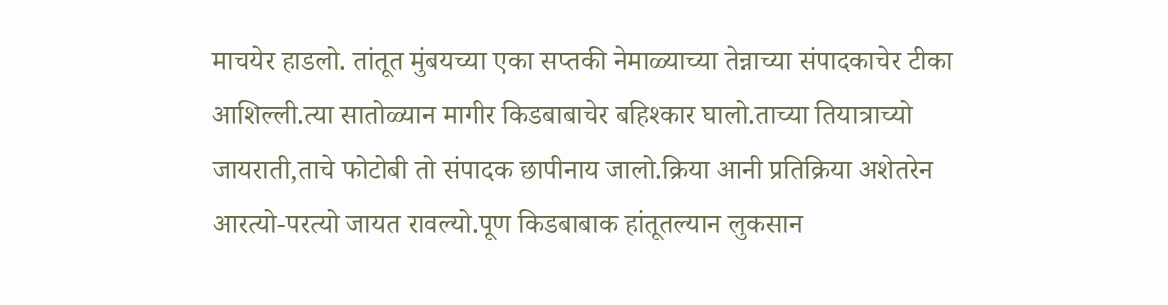माचयेर हाडलो. तांतूत मुंबयच्या एका सप्तकी नेमाळ्याच्या तेन्नाच्या संपादकाचेर टीका आशिल्ली.त्या सातोळ्यान मागीर किडबाबाचेर बहिश्कार घालो.ताच्या तियात्राच्यो जायराती,ताचे फोटोबी तो संपादक छापीनाय जालो.क्रिया आनी प्रतिक्रिया अशेतरेन आरत्यो-परत्यो जायत रावल्यो.पूण किडबाबाक हांतूतल्यान लुकसान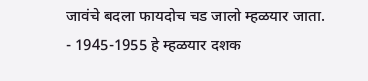जावंचे बदला फायदोच चड जालो म्हळयार जाता.
- 1945-1955 हे म्हळयार दशक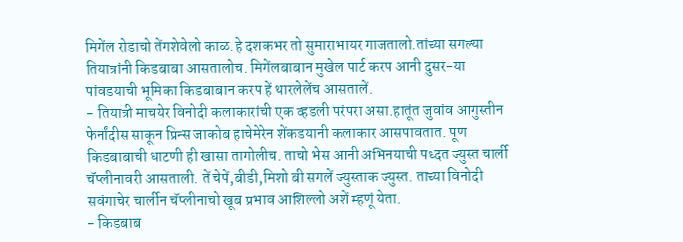मिगेंल रोडाचो तेंगशेवेलो काळ.हे दशकभर तो सुमाराभायर गाजतालो.तांच्या सगल्या तियात्रांनी किडबाबा आसतालोच. मिगेंलबाबान मुखेल पार्ट करप आनी दुसर-या पांवडयाची भूमिका किडबाबान करप हें थारलेलेंच आसतालें.
- तियात्री माचयेर विनोदी कलाकारांची एक व्हडली परंपरा असा.हातूंत जुवांव आगुस्तीन फेर्नांदीस साकून प्रिन्स जाकोब हाचेमेरेन शेंकडयानी कलाकार आसपावतात. पूण किडबाबाची धाटणी ही खासा तागोलीच. ताचो भेस आनी अभिनयाची पध्दत ज्युस्त चार्ली चॅप्लीनावरी आसताली. तें चेपें,बीडी,मिशो बी सगलें ज्युस्ताक ज्युस्त. ताच्या विनोदी सवंगाचेर चार्लीन चॅप्लीनाचो खूब प्रभाव आशिल्लो अशें म्हणूं येता.
- किडबाब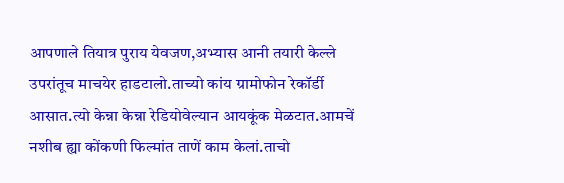आपणाले तियात्र पुराय येवजण,अभ्यास आनी तयारी केल्ले उपरांतूच माचयेर हाडटालो.ताच्यो कांय ग्रामोफोन रेकॉर्डी आसात.त्यो केन्ना केन्ना रेडियोवेल्यान आयकूंक मेळटात.आमचें नशीब ह्या कोंकणी फिल्मांत ताणें काम केलां.ताचो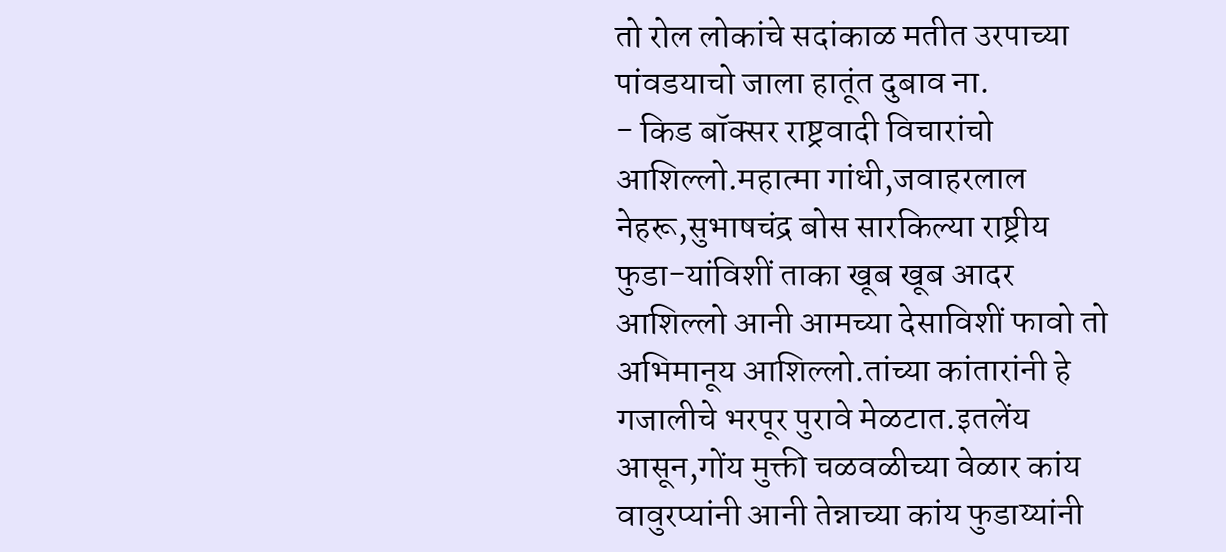तो रोल लोकांचे सदांकाळ मतीत उरपाच्या पांवडयाचो जाला हातूंत दुबाव ना.
- किड बॉक्सर राष्ट्रवादी विचारांचो आशिल्लो.महात्मा गांधी,जवाहरलाल नेहरू,सुभाषचंद्र बोस सारकिल्या राष्ट्रीय फुडा-यांविशीं ताका खूब खूब आदर आशिल्लो आनी आमच्या देसाविशीं फावो तो अभिमानूय आशिल्लो.तांच्या कांतारांनी हे गजालीचे भरपूर पुरावे मेळटात.इतलेंय आसून,गोंय मुक्ती चळवळीच्या वेळार कांय वावुरप्यांनी आनी तेन्नाच्या कांय फुडाय्यांनी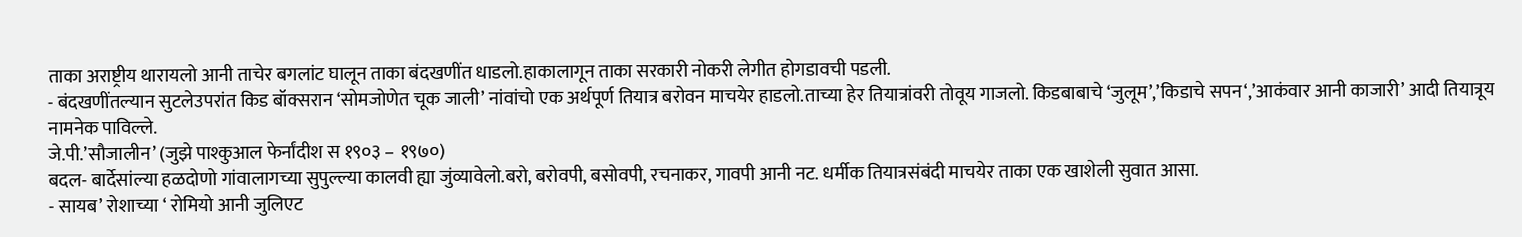ताका अराष्ट्रीय थारायलो आनी ताचेर बगलांट घालून ताका बंदखणींत धाडलो.हाकालागून ताका सरकारी नोकरी लेगीत होगडावची पडली.
- बंदखणींतल्यान सुटलेउपरांत किड बॉक्सरान ‘सोमजोणेत चूक जाली’ नांवांचो एक अर्थपूर्ण तियात्र बरोवन माचयेर हाडलो.ताच्या हेर तियात्रांवरी तोवूय गाजलो. किडबाबाचे ‘जुलूम’,’किडाचे सपन‘,’आकंवार आनी काजारी’ आदी तियात्रूय नामनेक पाविल्ले.
जे.पी.’सौजालीन’ (जुझे पाश्कुआल फेर्नांदीश स १९०३ – १९७०)
बदल- बार्देसांल्या हळदोणो गांवालागच्या सुपुल्ल्या कालवी ह्या जुंव्यावेलो.बरो, बरोवपी, बसोवपी, रचनाकर, गावपी आनी नट. धर्मीक तियात्रसंबंदी माचयेर ताका एक खाशेली सुवात आसा.
- सायब’ रोशाच्या ‘ रोमियो आनी जुलिएट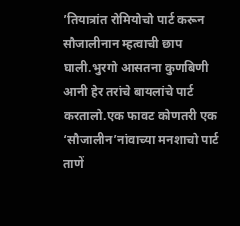’तियात्रांत रोमियोचो पार्ट करून सौजालीनान म्हत्वाची छाप घाली.भुरगो आसतना कुणबिणी आनी हेर तरांचे बायलांचे पार्ट करतालो.एक फावट कोणतरी एक ‘सौजालीन’नांवाच्या मनशाचो पार्ट ताणें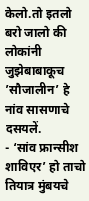केलो.तो इतलो बरो जालो की लोकांनी जुझेबाबाकूच ’सौजालीन’ हे नांव सासणाचे दसयलें.
- ‘सांव फ्रान्सीश शाविएर’ हो ताचो तियात्र मुंबयचे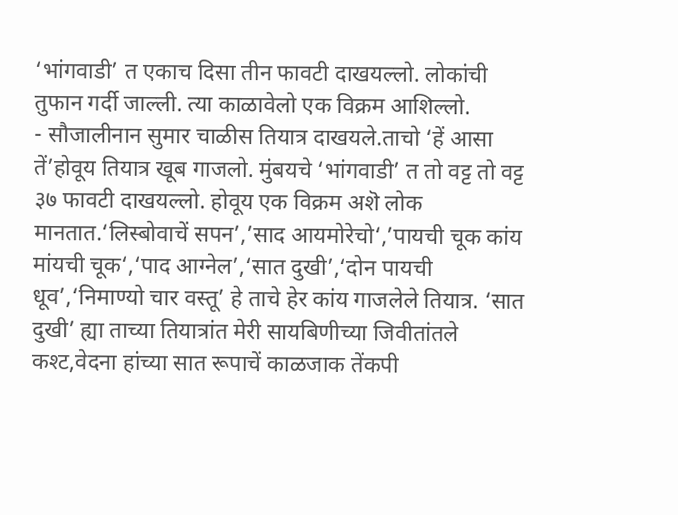‘भांगवाडी’ त एकाच दिसा तीन फावटी दाखयल्लो. लोकांची तुफान गर्दी जाल्ली. त्या काळावेलो एक विक्रम आशिल्लो.
- सौजालीनान सुमार चाळीस तियात्र दाखयले.ताचो ‘हें आसा तें’होवूय तियात्र खूब गाजलो. मुंबयचे ‘भांगवाडी’ त तो वट्ट तो वट्ट ३७ फावटी दाखयल्लो. होवूय एक विक्रम अशॆ लोक मानतात.‘लिस्बोवाचें सपन’,’साद आयमोरेचो‘,’पायची चूक कांय मांयची चूक‘,‘पाद आग्नेल’,‘सात दुखी’,‘दोन पायची धूव’,‘निमाण्यो चार वस्तू’ हे ताचे हेर कांय गाजलेले तियात्र. ‘सात दुखी’ ह्या ताच्या तियात्रांत मेरी सायबिणीच्या जिवीतांतले कश्ट,वेदना हांच्या सात रूपाचें काळजाक तेंकपी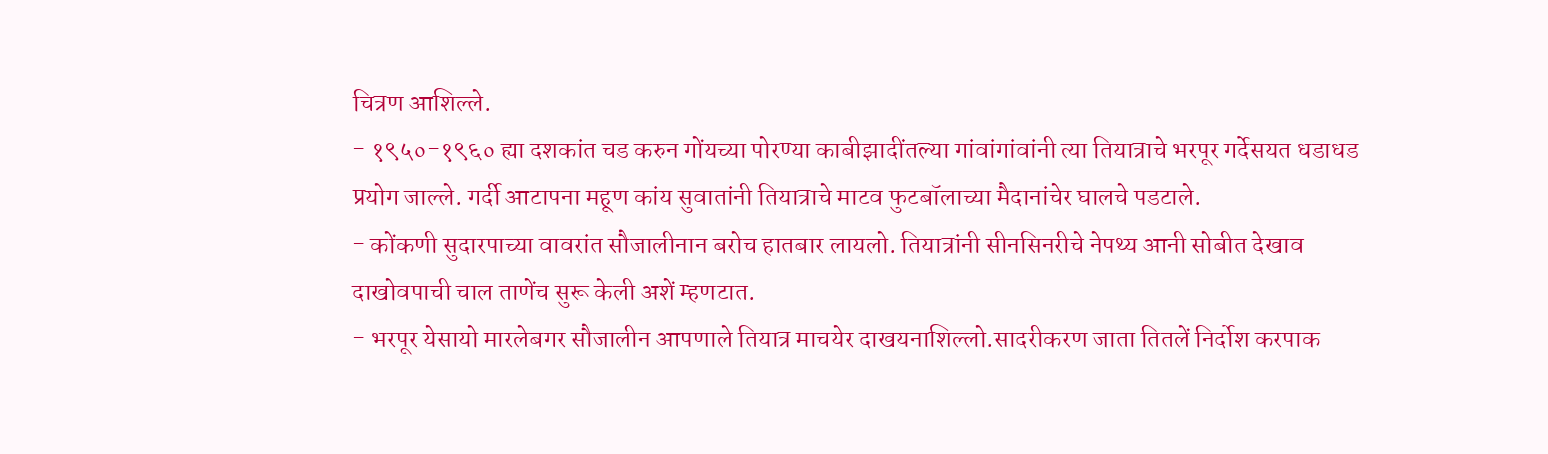चित्रण आशिल्ले.
- १९५०-१९६० ह्या दशकांत चड करुन गोंयच्या पोरण्या काबीझादींतल्या गांवांगांवांनी त्या तियात्राचे भरपूर गर्देसयत धडाधड प्रयोग जाल्ले. गर्दी आटापना महूण कांय सुवातांनी तियात्राचे माटव फुटबॉलाच्या मैदानांचेर घालचे पडटाले.
- कोंकणी सुदारपाच्या वावरांत सौजालीनान बरोच हातबार लायलो. तियात्रांनी सीनसिनरीचे नेपथ्य आनी सोबीत देखाव दाखोवपाची चाल ताणेंच सुरू केली अशें म्हणटात.
- भरपूर येसायो मारलेबगर सौजालीन आपणाले तियात्र माचयेर दाखयनाशिल्लो.सादरीकरण जाता तितलें निर्दोश करपाक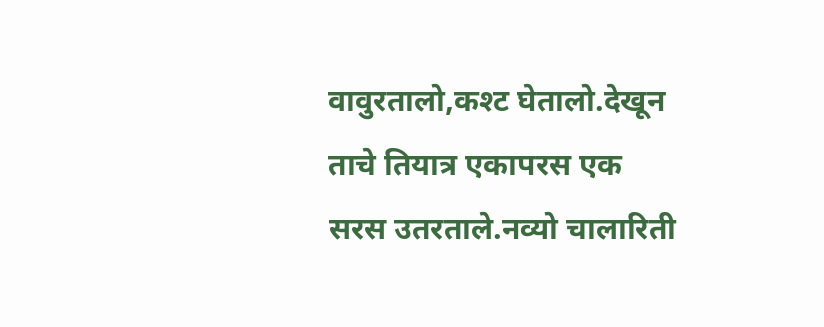वावुरतालो,कश्ट घेतालो.देखून ताचे तियात्र एकापरस एक सरस उतरताले.नव्यो चालारिती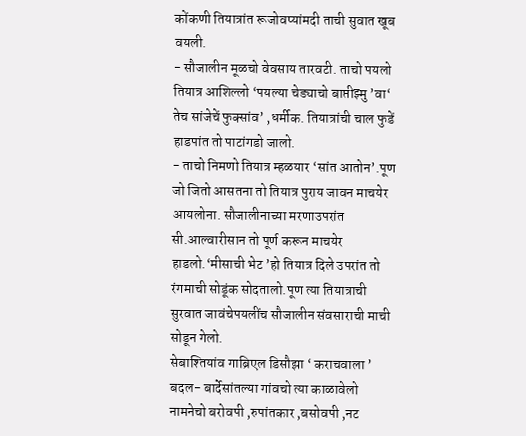कोंकणी तियात्रांत रूजोवप्यांमदी ताची सुवात खूब वयली.
- सौजालीन मूळचो वेवसाय तारवटी. ताचो पयलो तियात्र आशिल्लो ‘पयल्या चेड्याचो बाप्तीझ्मु ’वा‘ तेच सांजेचें फुक्सांव’ ,धर्मीक. तियात्रांची चाल फुडें हाडपांत तो पाटांगडो जालो.
- ताचो निमणो तियात्र म्हळयार ‘सांत आतोन’.पूण जो जितो आसतना तो तियात्र पुराय जावन माचयेर आयलोना. सौजालीनाच्या मरणाउपरांत सी.आल्वारीसान तो पूर्ण करून माचयेर हाडलो.‘मीसाची भेट ’हो तियात्र दिले उपरांत तो रंगमाची सोडूंक सोदतालो.पूण त्या तियात्राची सुरवात जावंचेपयलींच सौजालीन संवसाराची माची सोडून गेलो.
सेबाश्तियांव गाब्रिएल डिसौझा ‘ कराचवाला ’
बदल- बार्देसांतल्या गांवचो त्या काळावेलो नामनेचो बरोवपी ,रुपांतकार ,बसोवपी ,नट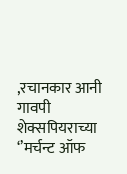,रचानकार आनी गावपी शेक्सपियराच्या ‘’मर्चन्ट ऑफ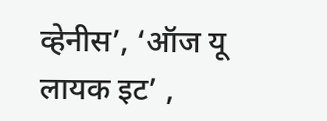व्हेनीस’, ‘ऑज यू लायक इट’ ,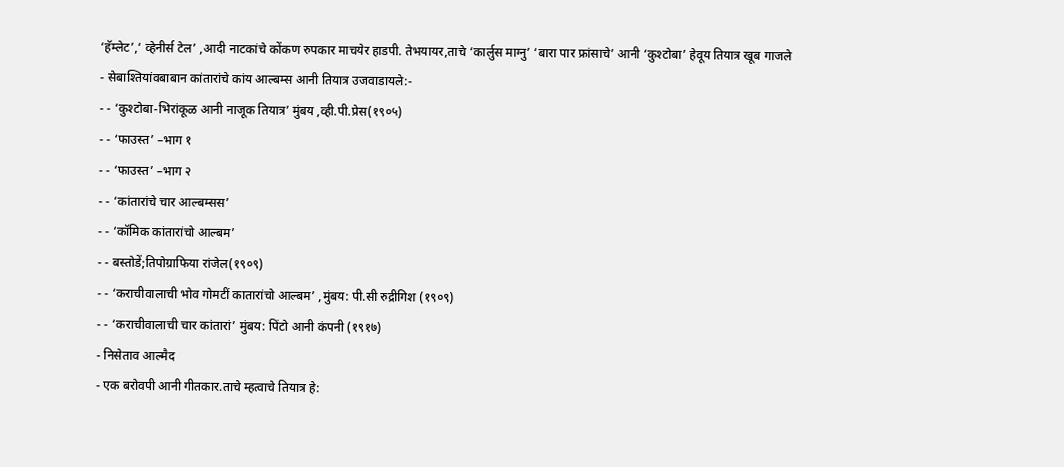‘हॅम्लेट’,‘ व्हेनीर्स टेल’ ,आदी नाटकांचे कोंकण रुपकार माचयेर हाडपी. तेभयायर,ताचे ‘कार्लुस माग्नु’ ‘बारा पार फ्रांसाचे’ आनी ‘कुश्टोबा’ हेवूय तियात्र खूब गाजले
- सेबाश्तियांवबाबान कांतारांचे कांय आल्बम्स आनी तियात्र उजवाडायले:-
- - ‘कुश्टोबा-भिरांकूळ आनी नाजूक तियात्र’ मुंबय ,व्ही.पी.प्रेस(१९०५)
- - ‘फाउस्त’ –भाग १
- - ‘फाउस्त’ –भाग २
- - ‘कांतारांचे चार आल्बम्सस’
- - ‘कॉमिक कांतारांचो आल्बम’
- - बस्तोडें;तिपोग्राफिया रांजेल(१९०९)
- - ‘कराचीवालाची भोव गोमटीं कातारांचो आल्बम’ ,मुंबय: पी.सी रुद्रीगिश (१९०९)
- - ‘कराचीवालाची चार कांतारां’ मुंबय: पिंटो आनी कंपनी (१९१७)
- निसेताव आल्मैद
- एक बरोवपी आनी गीतकार.ताचे म्हत्वाचे तियात्र हे: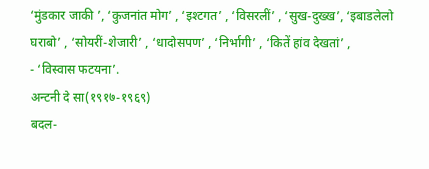‘मुंडकार जाकी ’, ‘कुजनांत मोग’ , ‘इश्टगत’ , ‘विसरलीं’ , ‘सुख-दुख्ख’, ‘इबाडलेलो घराबो’ , ‘सोयरीं-शेजारी’ , ‘धादोसपण’ , ‘निर्भागी’ , ‘कितें हांव देखतां’ ,
- ‘विस्वास फटयना’.
अन्टनी दे सा(१९१७-१९६९)
बदल-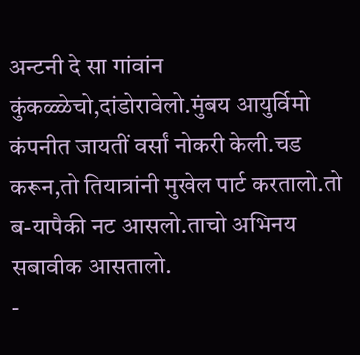अन्टनी दे सा गांवांन कुंकळ्ळेचो,दांडोरावेलो.मुंबय आयुर्विमो कंपनीत जायतीं वर्सां नोकरी केली.चड करून,तो तियात्रांनी मुखेल पार्ट करतालो.तो ब-यापैकी नट आसलो.ताचो अभिनय सबावीक आसतालो.
-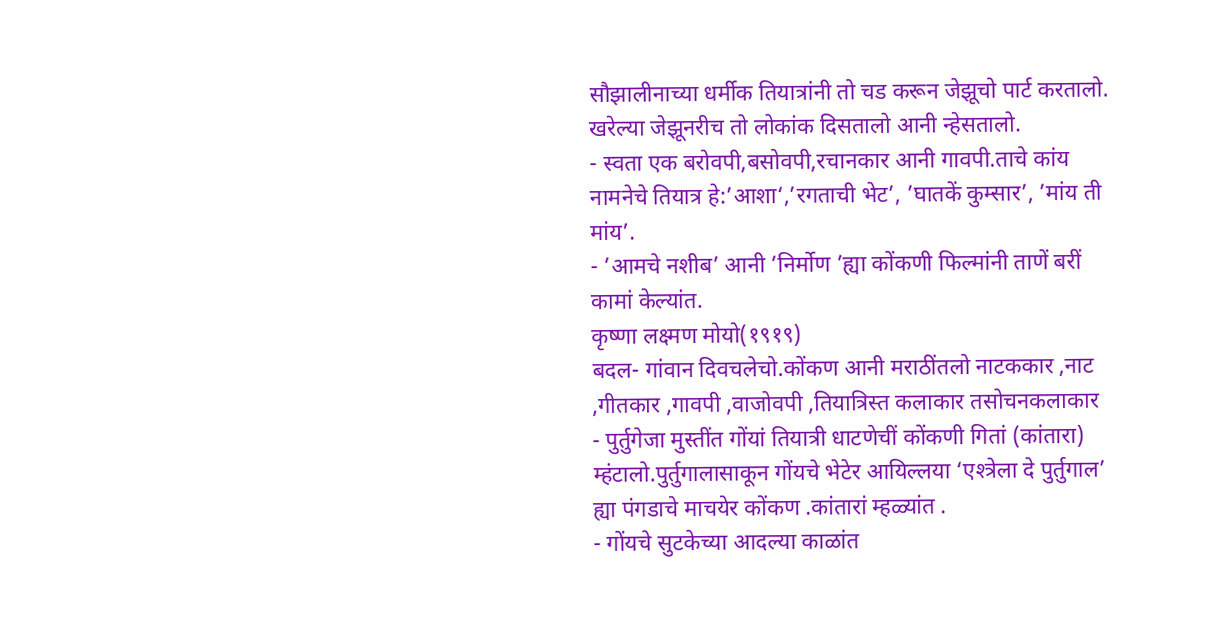सौझालीनाच्या धर्मीक तियात्रांनी तो चड करून जेझूचो पार्ट करतालो. खरेल्या जेझूनरीच तो लोकांक दिसतालो आनी न्हेसतालो.
- स्वता एक बरोवपी,बसोवपी,रचानकार आनी गावपी.ताचे कांय नामनेचे तियात्र हे:’आशा‘,’रगताची भेट’, ’घातकें कुम्सार’, ’मांय ती मांय’.
- ’आमचे नशीब’ आनी ’निर्मोण ’ह्या कोंकणी फिल्मांनी ताणें बरीं कामां केल्यांत.
कृष्णा लक्ष्मण मोयो(१९१९)
बदल- गांवान दिवचलेचो.कोंकण आनी मराठींतलो नाटककार ,नाट ,गीतकार ,गावपी ,वाजोवपी ,तियात्रिस्त कलाकार तसोचनकलाकार
- पुर्तुगेजा मुस्तींत गोंयां तियात्री धाटणेचीं कोंकणी गितां (कांतारा) म्हंटालो.पुर्तुगालासाकून गोंयचे भेटेर आयिल्लया ‘एश्त्रेला दे पुर्तुगाल’ ह्या पंगडाचे माचयेर कोंकण .कांतारां म्हळ्यांत .
- गोंयचे सुटकेच्या आदल्या काळांत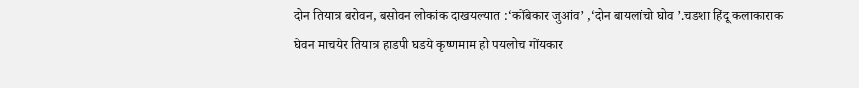दोन तियात्र बरोवन, बसोवन लोकांक दाखयल्यात :‘कोंबेकार जुआंव’ ,‘दोन बायलांचो घोव ’.चडशा हिंदू कलाकाराक घेवन माचयेर तियात्र हाडपी घडये कृष्णमाम हो पयलोच गोंयकार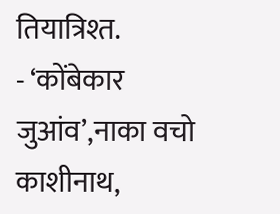तियात्रिश्त.
- ‘कोंबेकार जुआंव’,नाका वचो काशीनाथ,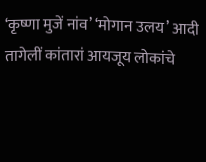‘कृष्णा मुजें नांव’ ‘मोगान उलय’ आदी तागेलीं कांतारां आयजूय लोकांचे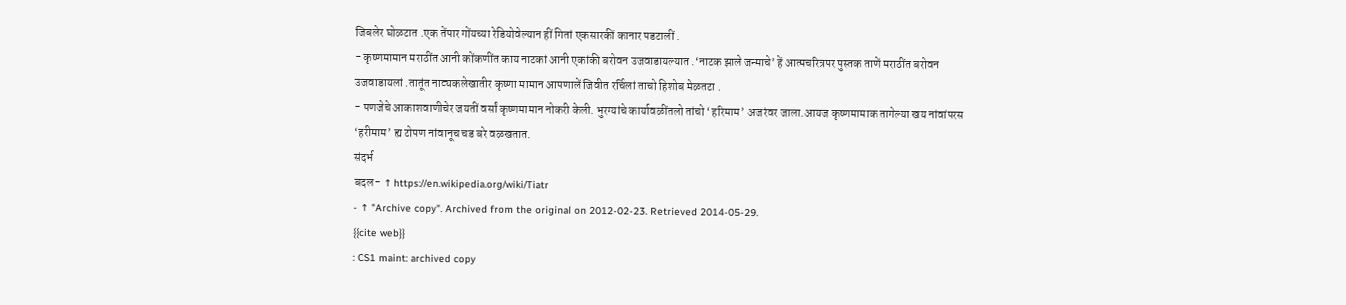जिबलेर घोळटात .एक तेंपार गोंयच्या रेडियोवेल्यान हीं गितां एकसारकीं कानार पडटालीं .
- कृष्णमामान मराठींत आनी कोंकणींत काय नाटकां आनी एकांकी बरोवन उजवाडायल्यात .‘नाटक झाले जन्माचे’ हें आत्मचरित्रपर पुस्तक ताणें मराठींत बरोवन उजवाडायलां .तातूंत नाट्यकलेखातीर कृष्णा मामान आपणालें जिवीत रर्चिलां ताचो हिशोब मेळतटा .
- पणजेचे आकाशवाणीचेर जयतीं वर्सां कृष्णमामान नोकरी केली. भुरग्यांचे कार्यावळींतलो तांचो ‘हरिमाम’ अजरंवर जाला.आयज कृष्णमामाक तागेल्या खय नांवांपरस ‘हरीमाम’ ह्य टोपण नांवानूच चड बरे वळखतात.
संदर्भ
बदल- ↑ https://en.wikipedia.org/wiki/Tiatr
- ↑ "Archive copy". Archived from the original on 2012-02-23. Retrieved 2014-05-29.
{{cite web}}
: CS1 maint: archived copy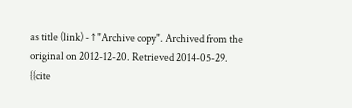as title (link) - ↑ "Archive copy". Archived from the original on 2012-12-20. Retrieved 2014-05-29.
{{cite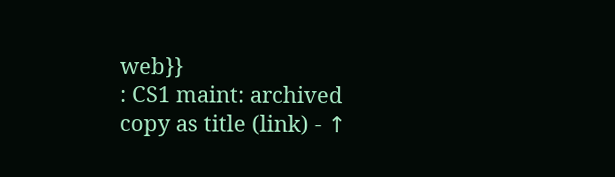web}}
: CS1 maint: archived copy as title (link) - ↑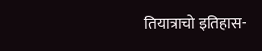तियात्राचो इतिहास-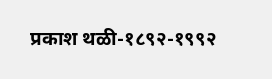प्रकाश थळी-१८९२-१९९२